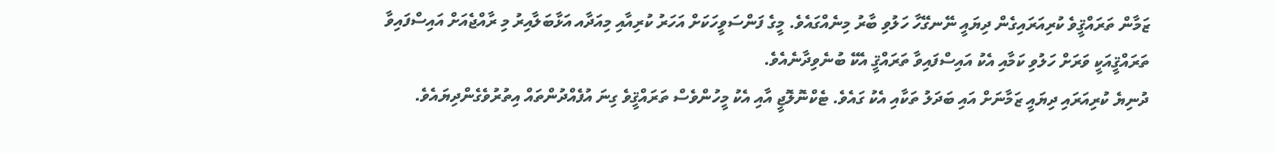ޒަމާން ތަރައްޤީވެ ކުރިއަރައިގެން ދިޔައީ ނޭނގޭހާ ހަލުވި ބާރު މިނެއްގައެވެ. މީގެ ފަންސަވީހަކަށް އަހަރު ކުރިއާއި މިއަދާއ އަޅާބަލާއިރު މި ރާއްޖެއަށް އައިސްފައިވާ ތަރައްޤީއަކީ ވަރަށް ހަލުވި ކަމާއި އެކު އައިސްފައިވާ ތަރައްޤީ އެކޭ ބުނެވިދާނެއެވެ.
ދުނިޔެ ކުރިއަރައި ދިޔައީ ޒަމާނަށް އައި ބަދަލު ތަކާއި އެކު ގައެވެ. ޓެކްނޮލޮޖީ އާއި އެކު މީހުންވެސް ތަރައްޤީވެ ގިނަ އުފެއްދުންތައް އިތުރުވެގެންދިޔައެވެ.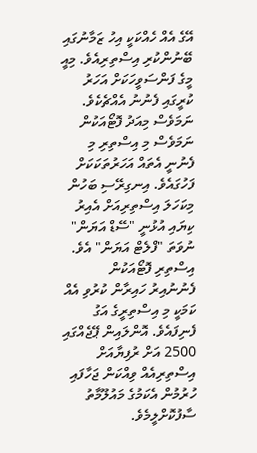އޭގެ އެއް ހެއްކަކީ އިހު ޒަމާނުގައި ބޭނުންކުރި އިސްތިރިއެވެ. މިއީ މީގެ ފަންސަވީހަކަށް އަހަރު ކުރީގައި ފެނުނު އެއްޗެކެވެ. ނަމަވެސް މިއަދު ފޮޓޯއަކުން ނަމަވެސް މި އިސްތިރި މި ފެނުނީ އެތައް އަހަރުތަކަކަށް ފަހުގައެވެ. އިނގިރޭސި ބަހުން މިކަހަލަ އިސްތިރިއަށް އެއިރު ކިޔައި އުޅުނީ "ސޭޑް އަޔަން" ނުވަތަ "ފްލެޓް އަޔަން" އެވެ.
އިސްތިރި ފޮޓޯއަކުން ފެނުނުއިރު ހައިރާން ކުރުވި އެއް ކަމަކީ މި އިސްތިރީގެ އަގު ފެނިފައެވެ. އޮންލައިން ޕޭޖެއްގައި 2500 އަށް ރުފިޔާއަށް އިސްތިރިއެއް ވިއްކަން ޖަހާފައި ހުރުމުން އެކަމުގެ މައުލޫމާތު ސާފުކޮށްލީމެވެ.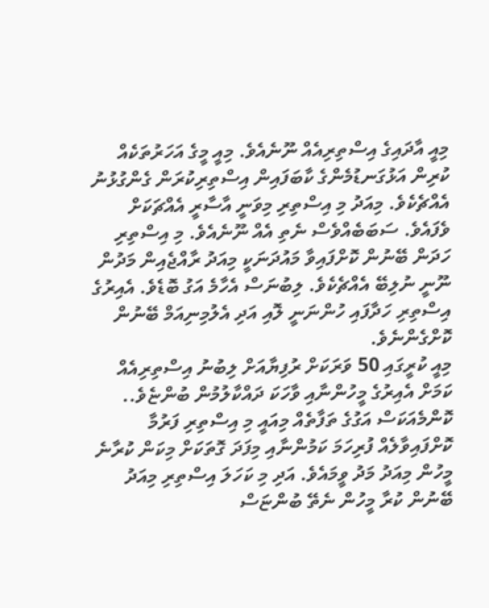މިއީ އާދައިގެ އިސްތިރިއެއް ނޫނެއެވެ. މިއީ މީގެ އަހަރުތަކެއް ކުރިން އަޅުގަނޑުމެންގެ ކާބަފައިން އިސްތިރިކުރަން ގެންގުޅުނު އެއްޗެކެވެ. މިއަދު މި އިސްތިރި މިވަނީ އާސާރީ އެއްޗަކަށް ވެފައެވެ. ސަބަބެއްވެސް ނެތި އެއް ނޫނެއެވެ. މި އިސްތިރި ހަދަން ބޭނުން ކޮށްފައިވާ މައުދަނަކީ މިއަދު ރާއްޖެއިން މަދުން ނޫނީ ނުލިބޭ އެއްޗެކެވެ. ލިބުނަސް އެހާމެ އަގު ބޮޑެވެ. އެއިރުގެ އިސްތިރި ހަދާފައި ހުންނަނީ ލޮއި އަދި އެލުމިނިއަމް ބޭނުން ކޮށްގެންނެވެ.
މިއީ ކުރީގައި 50 ވަރަކަށް ރުފިޔާއަށް ލިބުނު އިސްތިރިއެއް ކަމަށް އެއިރުގެ މީހުންނާއި ވާހަކަ ދައްކާލުމުން ބުންޏެވެ.. ކޮންމެއަކަސް އަގުގެ ތަފާތެއް މިއައީ މި އިސްތިރި ފަރުމާ ކޮށްފައިވާލެއް ފުރިހަމަ ކަމުންނާއި މިފަދަ ގޮތަކަށް މިކަން ކުރާނެ މީހުން މިއަދު މަދު ވީމައެވެ. އަދި މި ކަހަލަ އިސްތިރި މިއަދު ބޭނުން ކުރާ މީހުން ނެތޭ ބުންޏަސް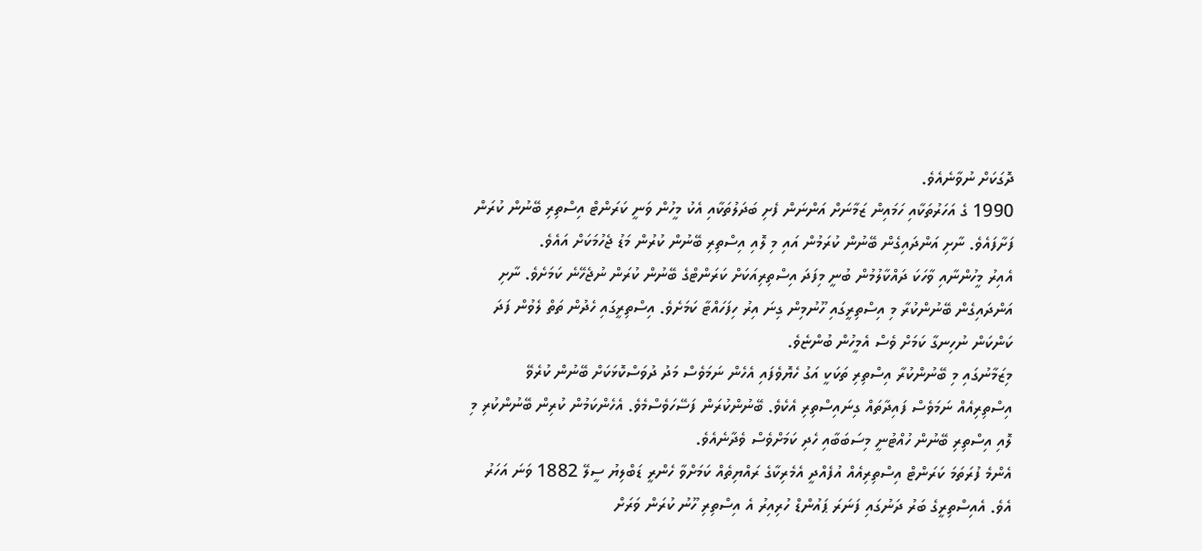ދޮގަކަށް ނުވާނެއެވެ.
1990 ގެ އަހަރުތަކާއި ހަމައިން ޒަމާނަށް އަންނަން ފެށި ބަދަލުތަކާއި އެކު މީހުން ވަނީ ކަރަންޓް އިސްތިރި ބޭނުން ކުރަން ފަށާފައެވެ. ނާށި އަންދައިގެން ބޭނުން ކުރަމުން އައި މި ލޮއި އިސްތިރި ބޭނުން ކުރުން މަޑު ޖެހުމަކަށް އައެވެ.
އެއިރު މީހުންނާއި ވާހަކަ ދައްކާލުމުން ބުނީ މިފަދަ އިސްތިރިއަކަށް ކަރަންޓްގެ ބޭނުން ކުރަން ނުޖެހޭނެ ކަމަށެވެ. ނާށި އަންދައިގެން ބޭނުންކުރާ މި އިސްތިރީގައި ހޫނުމިން ގިނަ އިރު ހިފަހައްޓާ ކަމަށެވެ. އިސްތިރީގައި ހެދުން ތަތް ލެވުން ފަދަ ކަންކަން ނުހިނގާ ކަމަށް ވެސް އެމީހުން ބުންޏެވެ.
މިޒަމާނުގައި މި ބޭނުންކުރާ އިސްތިރި ތަކަކީ އަގު ހެޔޮވެފައި އެހެން ނަމަވެސް މަދު ދުވަސްކޮޅަކަށް ބޭނުން ކުރެވޭ އިސްތިރިއެއް ނަމަވެސް ފައިދާތައް ގިނައިސްތިރި އެކެވެ. ބޭނުންކުރަން ފަސޭހަވެސްމެވެ. އެހެންކަމުން ކުރިން ބޭނުންކުރި މި ލޮއި އިސްތިރި ބޭނުން ހުއްޓުނީ މިސަބަބާއި ހެދި ކަމަށްވެސް ވެދާނެއެވެ.
އެންމެ ފުރަތަމަ ކަރަންޓް އިސްތިރިއެއް އުފެއްދީ އެމެރިކާގެ ރައްޔިތެއް ކަމަށްވާ ހެންރީ ޑަބްލިޔު ސީލޭ 1882 ވަނަ އަހަރު އެވެ. އެއިސްތިރީގެ ބަރު ދަނުގައި ފަނަރަ ޕައުންޑް ހުރިއިރު އެ އިސްތިރި ހޫނު ކުރަން ވަރަށް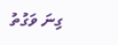ގިނަ ވަގުތު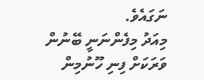ނަގައެވެ.
މިއަދު މިފެންނަނީ ބޭނުން ވަރަކަށް ފިނި ހޫނުމިން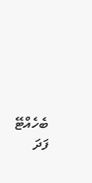ބެހެއްޓޭ ފަދަ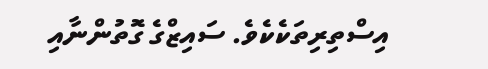އިސްތިރިތަކެކެވެ. ސައިޒްގެ ގޮތުންނާއި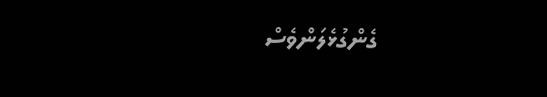ގެންގުޅެލަންވެސް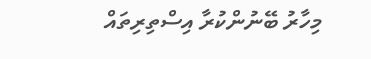މިހާރު ބޭނުންކުރާ އިސްތިރިތައް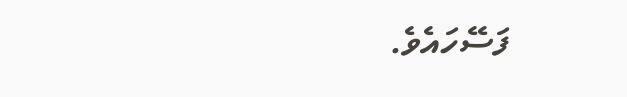ފަސޭހައެވެ.